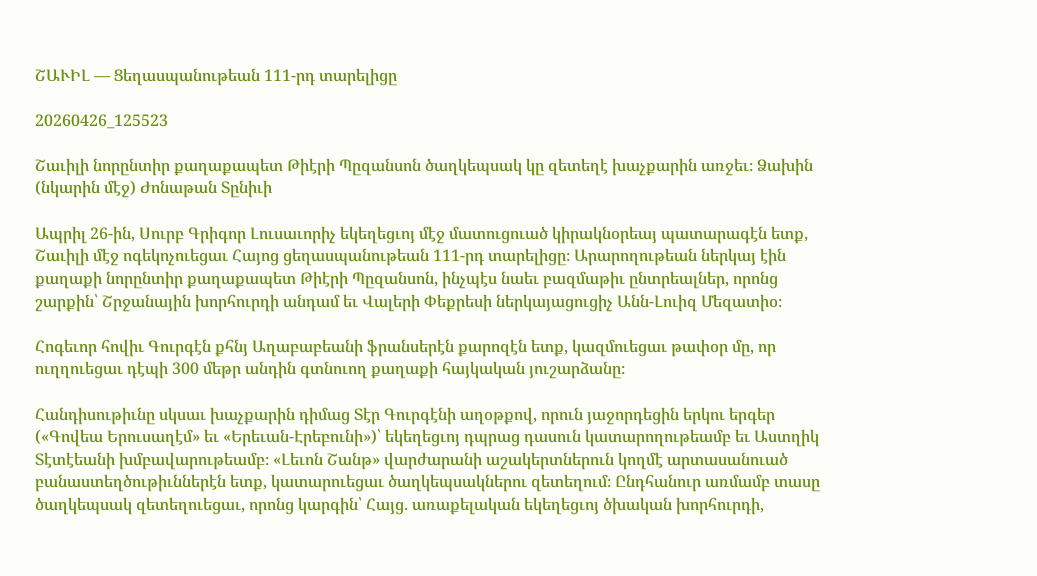ՇԱՒԻԼ — Ցեղասպանութեան 111-րդ տարելիցը

20260426_125523

Շաւիլի նորընտիր քաղաքապետ Թիէրի Պըզանսոն ծաղկեպսակ կը զետեղէ խաչքարին առջեւ։ Ձախին (նկարին մէջ) Ժոնաթան Տընիւի

Ապրիլ 26-ին, Սուրբ Գրիգոր Լուսաւորիչ եկեղեցւոյ մէջ մատուցուած կիրակնօրեայ պատարագէն ետք, Շաւիլի մէջ ոգեկոչուեցաւ Հայոց ցեղասպանութեան 111-րդ տարելիցը։ Արարողութեան ներկայ էին քաղաքի նորընտիր քաղաքապետ Թիէրի Պըզանսոն, ինչպէս նաեւ բազմաթիւ ընտրեալներ, որոնց շարքին՝ Շրջանային խորհուրդի անդամ եւ Վալերի Փեքրեսի ներկայացուցիչ Անն-Լուիզ Մեզատիօ։

Հոգեւոր հովիւ Գուրգէն քհնյ Աղաբաբեանի ֆրանսերէն քարոզէն ետք, կազմուեցաւ թափօր մը, որ ուղղուեցաւ դէպի 300 մեթր անդին գտնուող քաղաքի հայկական յուշարձանը։

Հանդիսութիւնը սկսաւ խաչքարին դիմաց Տէր Գուրգէնի աղօթքով, որուն յաջորդեցին երկու երգեր («Գովեա Երուսաղէմ» եւ «Երեւան-Էրեբունի»)՝ եկեղեցւոյ դպրաց դասուն կատարողութեամբ եւ Աստղիկ Տէտէեանի խմբավարութեամբ։ «Լեւոն Շանթ» վարժարանի աշակերտներուն կողմէ արտասանուած բանաստեղծութիւններէն ետք, կատարուեցաւ ծաղկեպսակներու զետեղում։ Ընդհանուր առմամբ տասը ծաղկեպսակ զետեղուեցաւ, որոնց կարգին՝ Հայց. առաքելական եկեղեցւոյ ծխական խորհուրդի,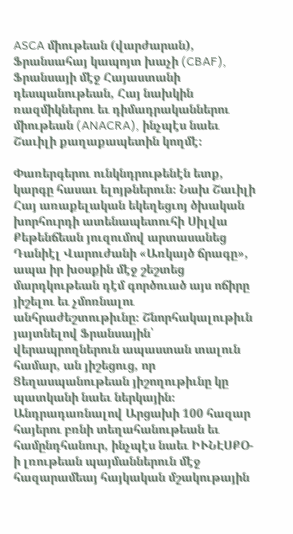ASCA միութեան (վարժարան), Ֆրանսահայ կապոյտ խաչի (CBAF), Ֆրանսայի մէջ Հայաստանի դեսպանութեան, Հայ նախկին ռազմիկներու եւ դիմադրականներու միութեան (ANACRA), ինչպէս նաեւ Շաւիլի քաղաքապետին կողմէ։

Փառերգերու ունկնդրութենէն ետք, կարգը հասաւ ելոյթներուն։ Նախ Շաւիլի Հայ առաքելական եկեղեցւոյ ծխական խորհուրդի ատենապետուհի Սիլվա Քեթենճեան յուզումով արտասանեց Դանիէլ Վարուժանի «Առկայծ ճրագը», ապա իր խօսքին մէջ շեշտեց մարդկութեան դէմ գործուած այս ոճիրը յիշելու եւ չմոռնալու անհրաժեշտութիւնը։ Շնորհակալութիւն յայտնելով Ֆրանսային՝ վերապրողներուն ապաստան տալուն համար, ան յիշեցուց, որ Ցեղասպանութեան յիշողութիւնը կը պատկանի նաեւ ներկային։ Անդրադառնալով Արցախի 100 հազար հայերու բռնի տեղահանութեան եւ համընդհանուր, ինչպէս նաեւ ԻՒՆԷՍՔՕ-ի լռութեան պայմաններուն մէջ հազարամեայ հայկական մշակութային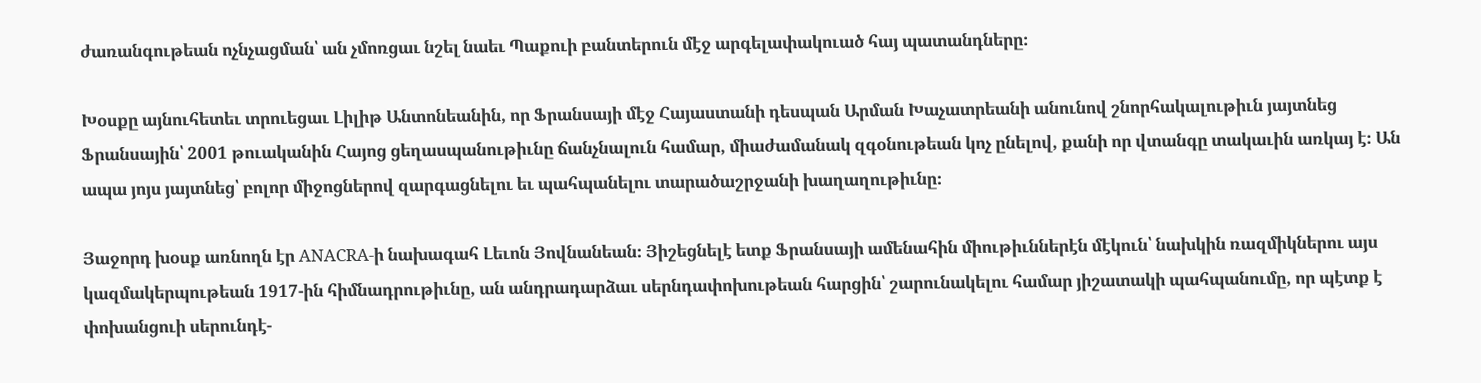ժառանգութեան ոչնչացման՝ ան չմոռցաւ նշել նաեւ Պաքուի բանտերուն մէջ արգելափակուած հայ պատանդները։

Խօսքը այնուհետեւ տրուեցաւ Լիլիթ Անտոնեանին, որ Ֆրանսայի մէջ Հայաստանի դեսպան Արման Խաչատրեանի անունով շնորհակալութիւն յայտնեց Ֆրանսային՝ 2001 թուականին Հայոց ցեղասպանութիւնը ճանչնալուն համար, միաժամանակ զգօնութեան կոչ ընելով, քանի որ վտանգը տակաւին առկայ է։ Ան ապա յոյս յայտնեց՝ բոլոր միջոցներով զարգացնելու եւ պահպանելու տարածաշրջանի խաղաղութիւնը։

Յաջորդ խօսք առնողն էր ANACRA-ի նախագահ Լեւոն Յովնանեան։ Յիշեցնելէ ետք Ֆրանսայի ամենահին միութիւններէն մէկուն՝ նախկին ռազմիկներու այս կազմակերպութեան 1917-ին հիմնադրութիւնը, ան անդրադարձաւ սերնդափոխութեան հարցին՝ շարունակելու համար յիշատակի պահպանումը, որ պէտք է փոխանցուի սերունդէ-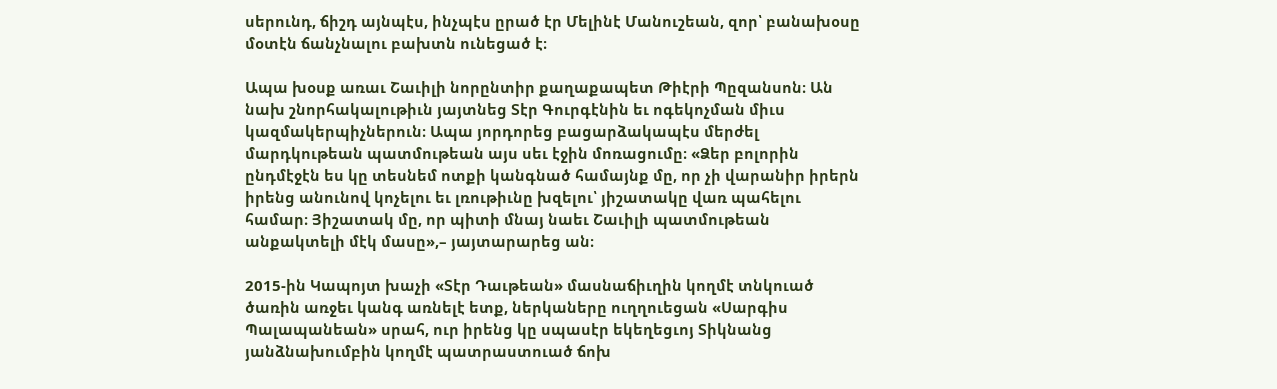սերունդ, ճիշդ այնպէս, ինչպէս ըրած էր Մելինէ Մանուշեան, զոր՝ բանախօսը մօտէն ճանչնալու բախտն ունեցած է։

Ապա խօսք առաւ Շաւիլի նորընտիր քաղաքապետ Թիէրի Պըզանսոն։ Ան նախ շնորհակալութիւն յայտնեց Տէր Գուրգէնին եւ ոգեկոչման միւս կազմակերպիչներուն։ Ապա յորդորեց բացարձակապէս մերժել մարդկութեան պատմութեան այս սեւ էջին մոռացումը։ «Ձեր բոլորին ընդմէջէն ես կը տեսնեմ ոտքի կանգնած համայնք մը, որ չի վարանիր իրերն իրենց անունով կոչելու եւ լռութիւնը խզելու՝ յիշատակը վառ պահելու համար։ Յիշատակ մը, որ պիտի մնայ նաեւ Շաւիլի պատմութեան անքակտելի մէկ մասը»,– յայտարարեց ան։

2015-ին Կապոյտ խաչի «Տէր Դաւթեան» մասնաճիւղին կողմէ տնկուած ծառին առջեւ կանգ առնելէ ետք, ներկաները ուղղուեցան «Սարգիս Պալապանեան» սրահ, ուր իրենց կը սպասէր եկեղեցւոյ Տիկնանց յանձնախումբին կողմէ պատրաստուած ճոխ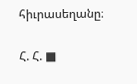հիւրասեղանը։

Հ. Հ. ■